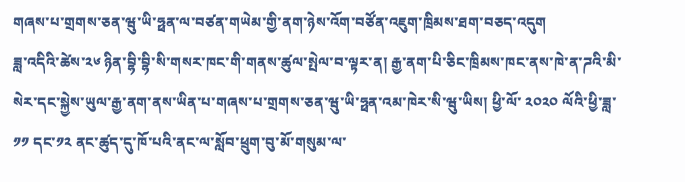གཞས་པ་གྲགས་ཅན་ཝུ་ཡི་ཧྥན་ལ་བཙན་གཡེམ་གྱི་ནག་ཉེས་འོག་བཙོན་འཇུག་ཁྲིམས་ཐག་བཅད་འདུག
ཟླ་འདིའི་ཚེས་༢༦ ཉིན་བྷི་བྷི་སི་གསར་ཁང་གི་གནས་ཚུལ་སྤེལ་བ་ལྟར་ན། རྒྱ་ནག་པི་ཅིང་ཁྲིམས་ཁང་ནས་ཁེ་ན་ཌའི་མི་སེར་དང་སྐྱེས་ཡུལ་རྒྱ་ནག་ནས་ཡིན་པ་གཞས་པ་གྲགས་ཅན་ཝུ་ཡི་ཧྥན་འམ་ཁེར་སི་ཝུ་ཡིས། ཕྱི་ལོ་ ༢༠༢༠ ལོའི་ཕྱི་ཟླ་ ༡༡ དང་༡༢ ནང་ཚུད་དུ་ཁོ་པའི་ནང་ལ་སློབ་ཕྲུག་བུ་མོ་གསུམ་ལ་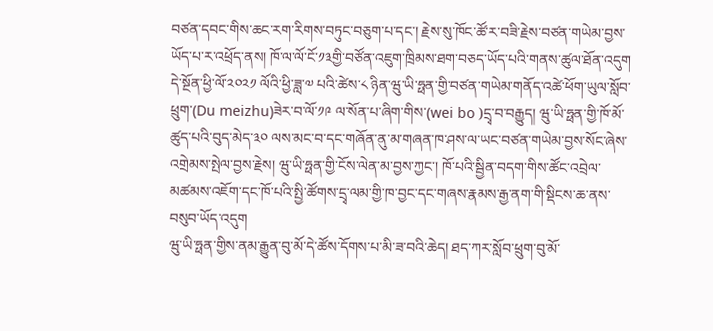བཙན་དབང་གིས་ཆང་རག་རིགས་བཏུང་བཅུག་པ་དང་། རྗེས་སུ་ཁོང་ཚོ་ར་བཟི་རྗེས་བཙན་གཡེམ་བྱས་ཡོད་པ་ར་འཕྲོད་ནས། ཁོ་ལ་ལོ་ངོ་༡༣གྱི་བཙོན་འཇུག་ཁྲིམས་ཐག་བཅད་ཡོད་པའི་གནས་ཚུལ་ཐོན་འདུག
དེ་སྔོན་ཕྱི་ལོ་༢༠༢༡ ལོའི་ཕྱི་ཟླ་༧ པའི་ཚེས་༨ ཉིན་ཝུ་ཡི་ཧྥན་གྱི་བཙན་གཡེམ་གནོད་འཚེ་ཕོག་ཡུལ་སློབ་ཕྲུག་(Du meizhu)ཟེར་བ་ལོ་༡༩ ལ་སོན་པ་ཞིག་གིས་(wei bo )དྲྭ་བ་བརྒྱུད། ཝུ་ཡི་ཧྥན་གྱི་ཁོ་མོ་ཚུད་པའི་བུད་མེད་༣༠ ལས་མང་བ་དང་གཞོན་ནུ་མ་གཞན་ཁ་ཤས་ལ་ཡང་བཙན་གཡེམ་བྱས་སོང་ཞེས་འགྲེམས་སྤེལ་བྱས་རྗེས། ཝུ་ཡི་ཧྥན་གྱི་ངོས་ལེན་མ་བྱས་ཀྱང་། ཁོ་པའི་སྦྱིན་བདག་གིས་ཚོང་འབྲེལ་མཚམས་འཇོག་དང་ཁོ་པའི་སྤྱི་ཚོགས་དྲྭ་ལམ་གྱི་ཁ་བྱང་དང་གཞས་རྣམས་རྒྱ་ནག་གི་སྡིངས་ཆ་ནས་བསུབ་ཡོད་འདུག
ཝུ་ཡི་ཧྥན་གྱིས་ནམ་རྒྱུན་བུ་མོ་དེ་ཚོས་དོགས་པ་མི་ཟ་བའི་ཆེད། ཐད་ཀར་སློབ་ཕྲུག་བུ་མོ་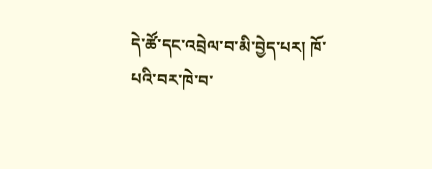དེ་ཚོ་དང་འབྲེལ་བ་མི་བྱེད་པར། ཁོ་པའི་བར་ཁེ་བ་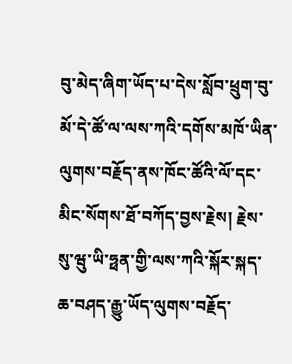བུ་མེད་ཞིག་ཡོད་པ་དེས་སློབ་ཕྲུག་བུ་མོ་དེ་ཚོ་ལ་ལས་ཀའི་དགོས་མཁོ་ཡིན་ལུགས་བརྗོད་ནས་ཁོང་ཚོའི་ལོ་དང་མིང་སོགས་ཐོ་བཀོད་བྱས་རྗེས། རྗེས་སུ་ཝུ་ཡི་ཧྥན་གྱི་ལས་ཀའི་སྐོར་སྐད་ཆ་བཤད་རྒྱུ་ཡོད་ལུགས་བརྗོད་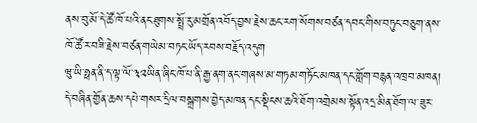ནས་བུ་མོ་དེ་ཚོ་ཁོ་པའི་ནང་ཐུགས་སྤྲོ་རུ་མགྲོན་འབོད་བྱས་རྗེས་ཆང་རག་སོགས་བཙན་དབང་གིས་བཏུང་བཅུག་ནས་ཁོ་ཚོ་ར་བཟི་རྗེས་བཙན་གཡེམ་བཏང་ཡོད་རབས་བརྗོད་འདུག
ཝུ་ཡི་ཧྥན་ནི་ད་ལྟ་ལོ་༣༢ཡིན་ཞིང་ཁོ་པ་ནི་རྒྱ་ནག་ནང་གཞས་མ་གཏམ་གཏོང་མཁན་དང་གློག་བརྙན་འཁྲབ་མཁན། དེ་བཞིན་གྱོན་ཆས་དཔེ་གསར་དྲིལ་བསྒྲགས་བྱེད་མཁན་དང་སྡིངས་ཆའི་ཐོག་འགྲེམས་སྟོན་འདྲ་མིན་ཐོག་ལ་ཟུར་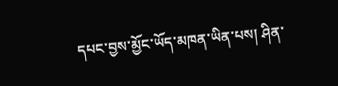དཔང་བྱས་མྱོང་ཡོད་མཁན་ཡིན་པས། ཤིན་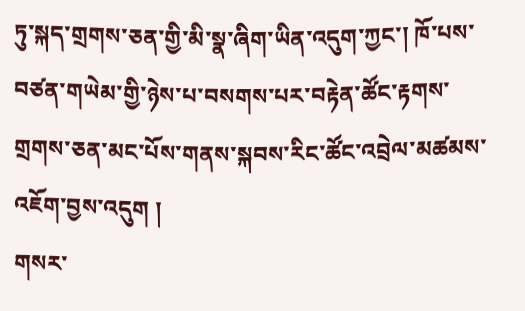ཏུ་སྐད་གྲགས་ཅན་གྱི་མི་སྣ་ཞིག་ཡིན་འདུག་ཀྱང་། ཁོ་པས་བཙན་གཡེམ་གྱི་ཉེས་པ་བསགས་པར་བརྟེན་ཚོང་རྟགས་གྲགས་ཅན་མང་པོས་གནས་སྐབས་རིང་ཚོང་འབྲེལ་མཚམས་འཇོག་བྱས་འདུག །
གསར་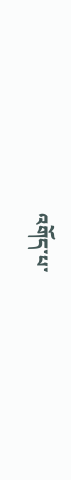འགོད་པ་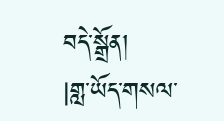བདེ་སྒྲོན།
|གླ་ཡོད་གསལ་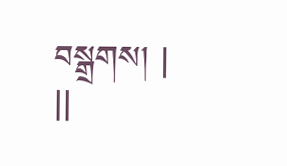བསྒྲགས། |
||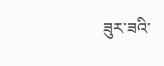ཟུར་ཟའི་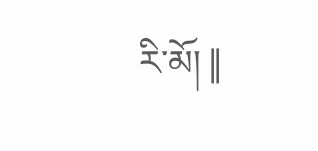རི་མོ། ||